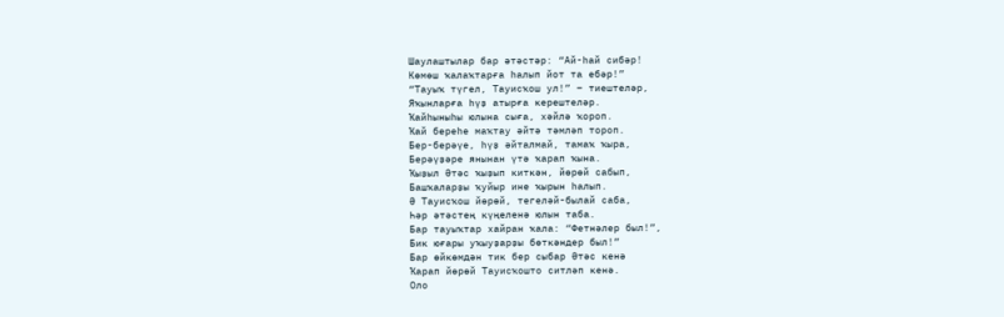Шаулаштылар бар әтәстәр: “Ай-һай сибәр!
Көмөш ҡалаҡтарға һалып йот та ебәр!”
“Тауыҡ түгел, Тауисҡош ул!” – тиештеләр,
Яҡынларға һүҙ атырға керештеләр.
Ҡайһыныһы юлына сыға, хәйлә ҡороп.
Ҡай береһе маҡтау әйтә тәмләп тороп.
Бер-берәүе, һүҙ әйталмай, тамаҡ ҡыра,
Берәүҙәре янынан үтә ҡарап ҡына.
Ҡыҙыл Әтәс ҡыҙып киткән, йөрөй сабып,
Башҡаларҙы ҡуйыр ине ҡырын һалып.
Ә Тауисҡош йөрөй, тегеләй-былай саба,
Һәр әтәстең күңеленә юлын таба.
Бар тауыҡтар хайран ҡала: “Фетнәлер был!”,
Бик юғары уҡыуҙарҙы бөткәндер был!”
Бар өйкөмдән тик бер сыбар Әтәс кенә
Ҡарап йөрөй Тауисҡошто ситләп кенә.
Оло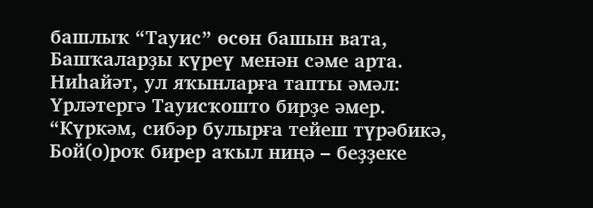башлыҡ “Тауис” өсөн башын вата,
Башҡаларҙы күреү менән сәме арта.
Ниһайәт, ул яҡынларға тапты әмәл:
Үрләтергә Тауисҡошто бирҙе әмер.
“Күркәм, сибәр булырға тейеш түрәбикә,
Бой(о)роҡ бирер аҡыл ниңә – беҙҙеке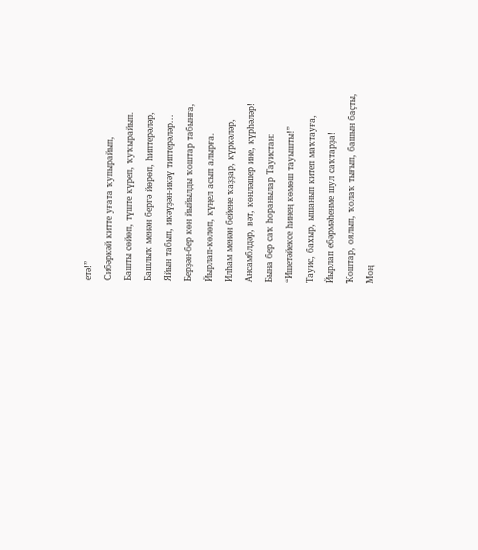етә!”
Сибәркәй китте уғата ҡупырайып,
Башты сөйөп, түште күреп, ҡуҡырайып.
Башлыҡ менән бергә йөрөп, һиптерәләр,
Яйын табып, икәүҙән-икәү типтерәләр...
Берҙән-бер көн йыйылды ҡоштар табынға,
Йырлап-көлөп, күңел асып алырға.
Илһам менән бейене ҡаҙҙар, күркәләр,
Ансамблдәр, вәт, көнләшер ине, күрһәләр!
Бына бер саҡ һоранылар Тауистан:
“Ишетәйексе һинең көмөш тауышты!”
Тауис, бахыр, ышанып китеп маҡтауға,
Йырлап ебәрмәһенме шул саҡтарҙа!
Ҡоштар, оялып, ҡолаҡ тығып, башын баҫты,
Моң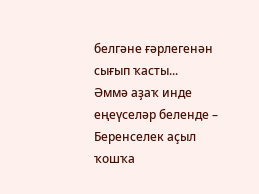белгәне ғәрлегенән сығып ҡасты...
Әммә аҙаҡ инде еңеүселәр беленде –
Беренселек аҫыл ҡошҡа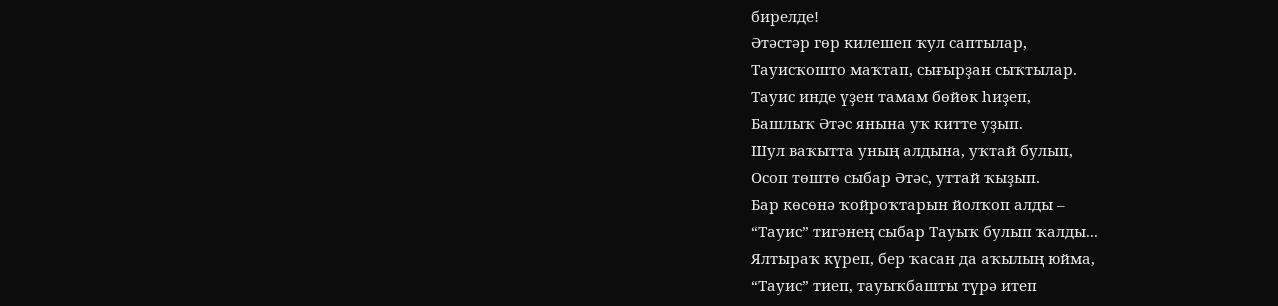бирелде!
Әтәстәр гөр килешеп ҡул саптылар,
Тауисҡошто маҡтап, сығырҙан сыҡтылар.
Тауис инде үҙен тамам бөйөк һиҙеп,
Башлыҡ Әтәс янына уҡ китте уҙып.
Шул ваҡытта уның алдына, уҡтай булып,
Осоп төштө сыбар Әтәс, уттай ҡыҙып.
Бар көсөнә ҡойроҡтарын йолҡоп алды –
“Тауис” тигәнең сыбар Тауыҡ булып ҡалды...
Ялтыраҡ күреп, бер ҡасан да аҡылың юйма,
“Тауис” тиеп, тауыҡбашты түрә итеп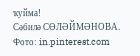ҡуйма!
Сәбилә СӨЛӘЙМӘНОВА.
Фото: in.pinterest.com